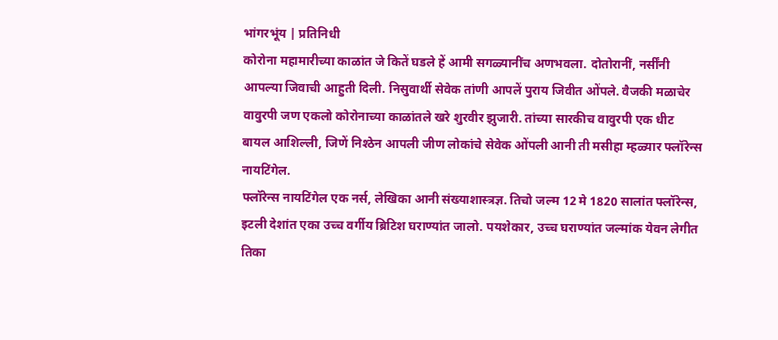भांगरभूंय | प्रतिनिधी
कोरोना महामारीच्या काळांत जे कितें घडले हें आमी सगळ्यानींच अणभवला. दोतोरानीं, नर्सींनी आपल्या जिवाची आहुती दिली. निसुवार्थी सेवेक तांणी आपलें पुराय जिवीत ओंपले. वैजकी मळाचेर वावुरपी जण एकलो कोरोनाच्या काळांतले खरे शुरवीर झुजारी. तांच्या सारकीच वावुरपी एक धीट बायल आशिल्ली, जिणें निश्ठेन आपली जीण लोकांचे सेवेक ओंपली आनी ती मसीहा म्हळ्यार फ्लॉरेन्स नायटिंगेल.
फ्लॉरेन्स नायटिंगेल एक नर्स, लेखिका आनी संख्याशास्त्रज्ञ. तिचो जल्म 12 मे 1820 सालांत फ्लॉरेन्स, इटली देशांत एका उच्च वर्गीय ब्रिटिश घराण्यांत जालो. पयशेकार, उच्च घराण्यांत जल्मांक येवन लेगीत तिका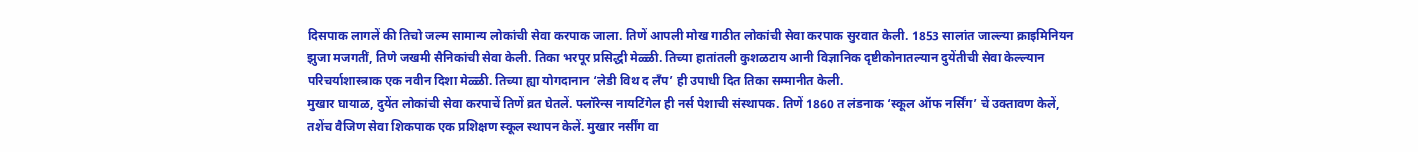दिसपाक लागलें की तिचो जल्म सामान्य लोकांची सेवा करपाक जाला. तिणें आपली मोख गाठीत लोकांची सेवा करपाक सुरवात केली. 1853 सालांत जाल्ल्या क्राइमिनियन झुजा मजगतीं, तिणे जखमी सैनिकांची सेवा केली. तिका भरपूर प्रसिद्धी मेळ्ळी. तिच्या हातांतली कुशळटाय आनी विज्ञानिक दृष्टीकोनातल्यान दुयेंतीची सेवा केल्ल्यान परिचर्याशास्त्राक एक नवीन दिशा मेळ्ळी. तिच्या ह्या योगदानान ‘लेडी विथ द लँप’ ही उपाधी दित तिका सम्मानीत केली.
मुखार घायाळ, दुयेंत लोकांची सेवा करपाचें तिणें व्रत घेतलें. फ्लॉरेन्स नायटिंगेल ही नर्स पेशाची संस्थापक. तिणें 1860 त लंडनाक ‘स्कूल ऑफ नर्सिंग’ चें उक्तावण केलें, तशेंच वैजिण सेवा शिकपाक एक प्रशिक्षण स्कूल स्थापन केलें. मुखार नर्सींग वा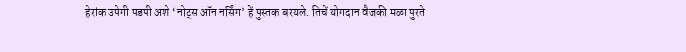हेरांक उपेगी पडपी अशे ‘नोट्स ऑन नर्सिंग’ हें पुस्तक बरयले. तिचें योगदान वैजकी मळा पुरते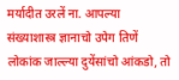मर्यादीत उरलें ना. आपल्या संख्याशास्त्र ज्ञानाचो उपेग तिणें लोकांक जाल्ल्या दुयेंसांचो आंकडो, तो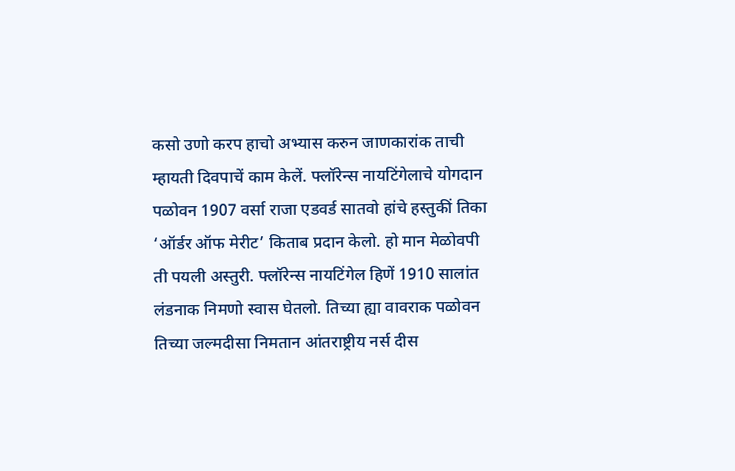कसो उणो करप हाचो अभ्यास करुन जाणकारांक ताची म्हायती दिवपाचें काम केलें. फ्लॉरेन्स नायटिंगेलाचे योगदान पळोवन 1907 वर्सा राजा एडवर्ड सातवो हांचे हस्तुकीं तिका ‘ऑर्डर ऑफ मेरीट’ किताब प्रदान केलो. हो मान मेळोवपी ती पयली अस्तुरी. फ्लॉरेन्स नायटिंगेल हिणें 1910 सालांत लंडनाक निमणो स्वास घेतलो. तिच्या ह्या वावराक पळोवन तिच्या जल्मदीसा निमतान आंतराष्ट्रीय नर्स दीस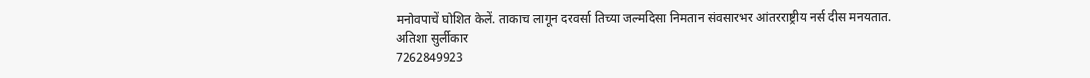मनोवपाचें घोशित केलें. ताकाच लागून दरवर्सा तिच्या जल्मदिसा निमतान संवसारभर आंतरराष्ट्रीय नर्स दीस मनयतात.
अतिशा सुर्लीकार
7262849923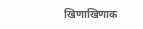खिणाखिणाक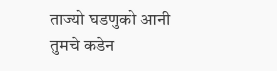ताज्यो घडणुको आनी तुमचे कडेन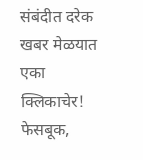संबंदीत दरेक खबर मेळयात एका क्लिकाचेर! फेसबूक,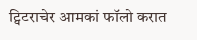ट्विटराचेर आमकां फॉलो करात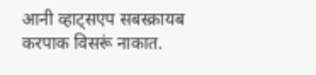आनी व्हाट्सएप सबस्क्रायब करपाक विसरूं नाकात.